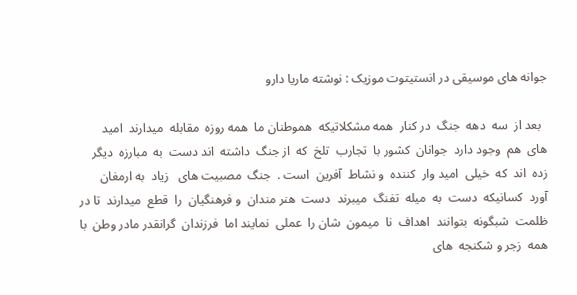جوانه های موسیقی در انستیتوت موزیک : نوشته ماریا دارو

  بعد از  سه  دهه  جنگ  در کنار  همه مشکلاتیکه  هموطنان ما  همه روزه  مقابله  میدارند  امید  های  هم  وجود دارد  جوانان  کشور با  تجارب  تلخ  که  از جنگ  داشته  اند دست  به  مبارزه  دیگر  زده  اند  که  خیلی  امید وار  کننده  و نشاط  آفرین  است .  جنگ  مصبیت های   زیاد  به ارمغان  آورد  کسانیکه  دست  به  میله  تفنگ  میبرند  دست  هنر مندان  و فرهنگیان  را  قطع  میدارند  تا در ظلمت  شبگونه  بتوانند  اهداف  نا  میمون  شان را  عملی  نمایند اما  فرزندان  گرانقدر مادر وطن  با همه  زجر و شکنجه  های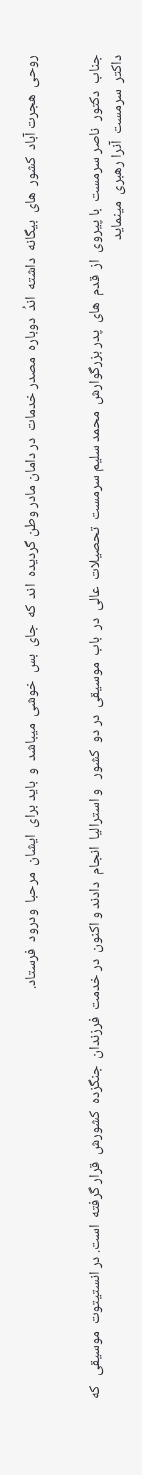روحی  هجرت آباد  کشور  های  بیگانه  داشته  اندُ  دوباره  مصدر خدمات  در دامان مادر وطن گردیده  اند  که  جای  بس  خوشی  میباشد  و  باید برای  ایشان  مرحبا  ودرود  فرستاد.


جناب  دکتور  ناصر سرمست  با پیروی  از  قدم  های  پدر بزرگوارش  محمد سلیم سرمست  تحصیلات  عالی  در  باب  موسیقی  در دو  کشور   و استرالیا  انجام  دادند و اکنون  در خدمت  فرزندان  جنگزده  کشورش  قرار گرفته  است. در انستیتوت  موسیقی   که داکتر  سرمست  آنرا رهبری  مینماید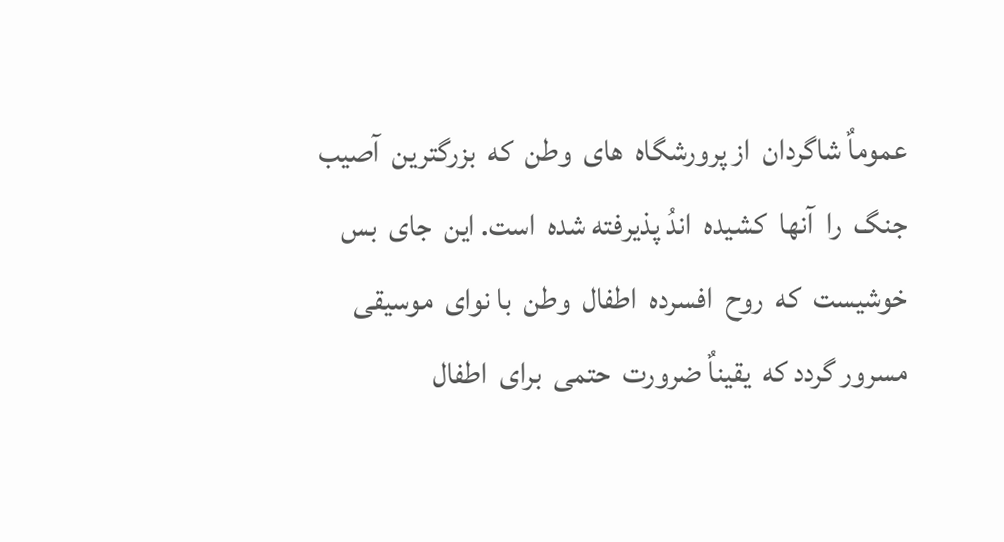عموماٌ شاگردان  از پرورشگاه  های  وطن  که  بزرگترین  آصیب  جنگ  را  آنها  کشیده  اندُ پذیرفته شده  است. این  جای  بس  خوشیست  که  روح  افسرده  اطفال  وطن  با نوای  موسیقی  مسرور گردد که  یقیناٌ ضرورت  حتمی  برای  اطفال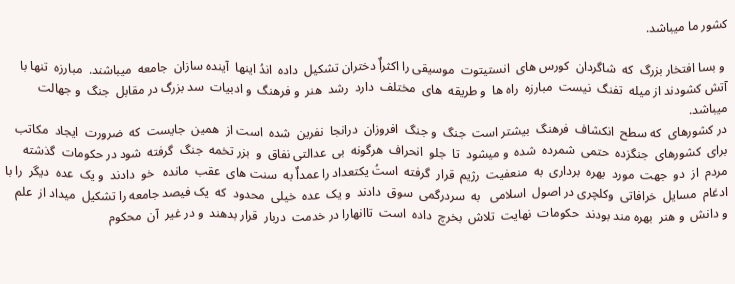کشور ما میباشد.

 و بسا افتخار بزرگ  که  شاگردان  کورس های  انستیتوت  موسیقی را اکثراٌ دختران تشکیل  داده  اندُ اینها  آینده سازان  جامعه  میباشند.  مبارزه  تنها با آتش کشودند از میله  تفنگ  نیست  مبارزه  راه ها  و طریقه  های  مختلف  دارد  رشد  هنر  و فرهنگ  و ادبیات  سد بزرگ در مقابل  جنگ  و جهالت میباشد.
در کشورهای  که سطح  انکشاف  فرهنگ  بیشتر است  جنگ  و جنگ  افروزان  درانجا  نفرین  شده  است از  همین  جایست  که  ضرورت  ایجاد  مکاتب برای  کشورهای  جنگزده  حتمی  شمرده  شده  و میشود  تا  جلو  انحراف  هرگونه  بی  عدالتی نفاق  و  بزر تخمه  جنگ  گرفته  شود در حکومات  گذشته  مردم  از  دو  جهت  مورد  بهره  برداری  به  منعفیت  رژیم  قرار  گرفته  استُ یکتعداد را عمداٌ به  سنت های  عقب  مانده   خو  دادند  و یک  عده  دیگر  را با ادغام  مسایل  خرافاتی  وکلچری در اصول  اسلامی   به  سردرگمی  سوق  دادند  و یک  عده  خیلی  محدود  که  یک فیصد جامعه را تشکیل  میداد از  علم  و دانش  و هنر  بهره مند بودند  حکومات  نهایت  تلاش  بخرچ  داده  است  تاانهارا در خدمت  دربار  قرار بدهند  و در غیر  آن  محکوم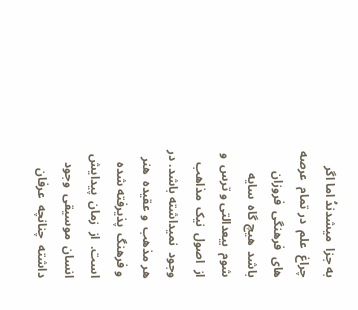به جزا  میشدندُ اما اگر  چراغ  علم  در تمام  عرصه  های  فرهنگی  فروزان باشد  هیچ گاه  سایه  شوم  بیعدالتی و ترس  و از  اصول  نیک  مذاهب  وجود  نمیداشته باشد. در هر مذهب  و عقیده  هنر  و فرهنگ  پذیرفته شده  است.  از  زمان  پیدایش  انسان  موسیقی  وجود داشته  چنانچه  عرفان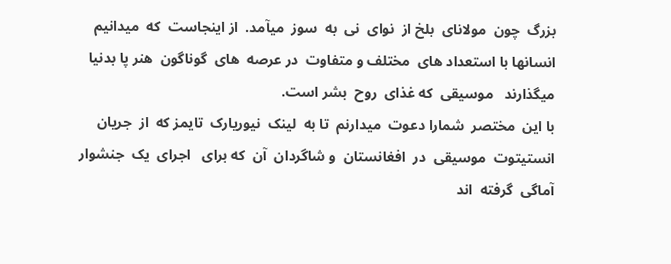بزرگ  چون  مولانای  بلخ از  نوای  نی  به  سوز  میآمد.  از اینجاست  که  میدانیم  انسانها با استعداد های  مختلف و متفاوت  در عرصه  های  گوناگون  هنر پا بدنیا  میگذارند   موسیقی  که غذای  روح  بشر است.
با این  مختصر  شمارا دعوت  میدارنم  تا به  لینک  نیوریارک  تایمز که  از  جریان  انستیتوت  موسیقی  در  افغانستان  و شاگردان  آن  که برای   اجرای  یک  جنشوار آماگی  گرفته  اند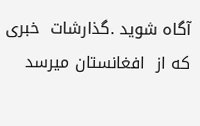آگاه شوید .گذارشات  خبری  که از  افغانستان میرسد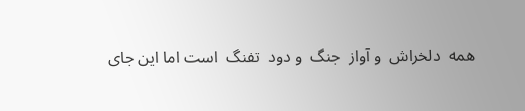همه  دلخراش  و آواز  جنگ  و دود  تفنگ  است اما این جای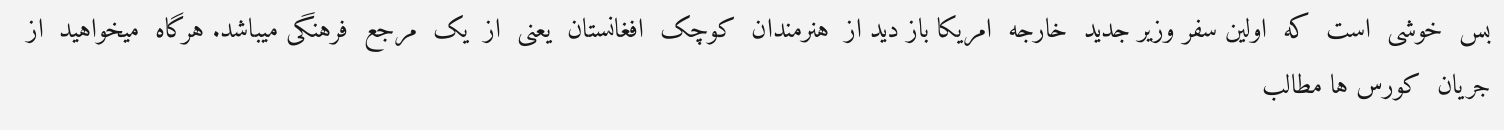بس  خوشی  است  که  اولین سفر وزیر جدید  خارجه  امریکا باز دید از  هنرمندان  کوچک  افغانستان  یعنی  از  یک  مرجع  فرهنگی میباشد. هرگاه  میخواهید  از جریان  کورس ها مطالب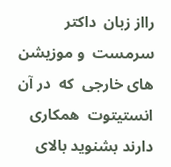رااز زبان  داکتر سرمست  و موزیشن  های خارجی  که  در آن  انستیتوت  همکاری دارند بشنوید بالای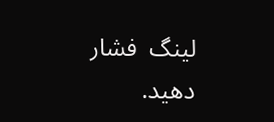لینگ  فشار دهید.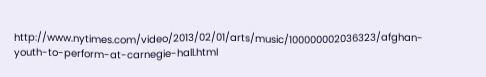http://www.nytimes.com/video/2013/02/01/arts/music/100000002036323/afghan-youth-to-perform-at-carnegie-hall.html